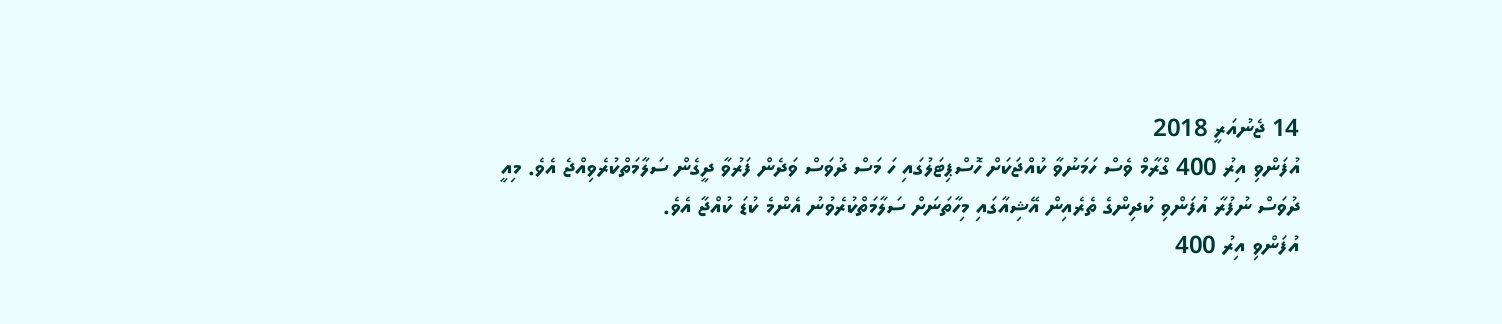14 ޖެނުއަރީ 2018
އުފަންވި އިރު 400 ގްރާމް ވެސް ހަމަނުވާ ކުއްޖަކަށް ހޮސްޕިޓަލުގައި ހަ މަސް ދުވަސް ވަދެން ފަރުވާ ދީގެން ސަލާމަތްކުރެވިއްޖެ އެވެ. މިއީ ދުވަސް ނުފުރާ އުފަންވި ކުދިންގެ ތެރެއިން އޭޝިއާގައި މިހާތަނަށް ސަލާމަތްކުރެވުނު އެންމެ ކުޑަ ކުއްޖާ އެވެ.
އުފަންވި އިރު 400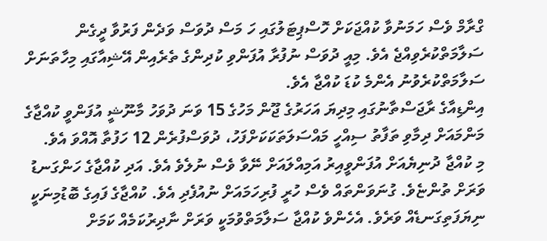ގްރާމް ވެސް ހަމަނުވާ ކުއްޖަކަށް ހޮސްޕިޓަލުގައި ހަ މަސް ދުވަސް ވަދެން ފަރުވާ ދީގެން ސަލާމަތްކުރެވިއްޖެ އެވެ. މިއީ ދުވަސް ނުފުރާ އުފަންވި ކުދިންގެ ތެރެއިން އޭޝިއާގައި މިހާތަނަށް ސަލާމަތްކުރެވުނު އެންމެ ކުޑަ ކުއްޖާ އެވެ.
އިންޑިއާގެ ރާޖަސްތާނުގައި މިދިޔަ އަހަރުގެ ޖޫން މަހުގެ 15 ވަނަ ދުވަހު މާނޫޝީ އުފަންވީ ކުއްޖާގެ މަންމައަށް ދިމާވި ތަފާތު ސިއްހީ މައްސަލަތަކަކަށްފަހު، ދުވަސްފުރެން 12 ހަފުތާ އޮއްވަ އެވެ.
މި ކުއްޖާ ދުނިޔެއަށް އުފަންވީއިރު އަމިއްލައަށް ނޭވާ ވެސް ނުލެވެ އެވެ. އަދި ކުއްޖާގެ ހަންގަނޑު ވަރަށް ތުންޏެވެ. ގުނަވަންތައް ވެސް ހުރީ ފުރިހަމައަށް ނުއުފެދި އެވެ. ކުއްޖާގެ ފައިގެ ބޮޑުމިނަކީ ނިޔަފަތިގަނޑެއް ވަރެވެ. އެހެންވެ ކުއްޖާ ސަލާމަތްވުމަކީ ވަރަށް ނާދިރުކަމެއް ކަމަށް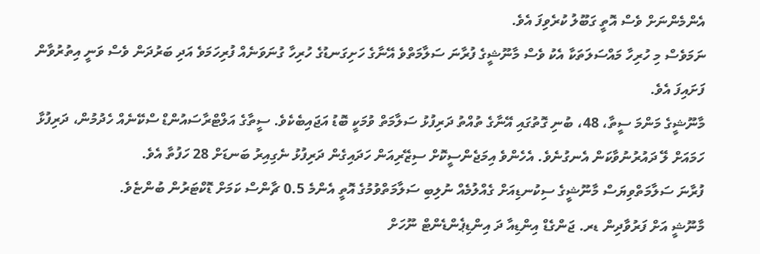އެންމެންނަށް ވެސް އޮތީ ގަބޫލު ކުރެވިފަ އެވެ.
ނަމަވެސް މި ހުރިހާ މައްސަލަތަކާ އެކު ވެސް މާނޫޝީގެ ފުރާނަ ސަލާމަތްވެ އޭނާގެ ހަށިގަނޑުގެ ހުރިހާ ގުނަވަނެއް ފުރިހަމަވެ އަދި ބަރުދަން ވެސް ވަނީ އިތުރުވާން ފަށައިފަ އެވެ.
މާނޫޝީގެ މަންމަ ސީތާ، 48، ބުނި ގޮތުގައި އޭނާގެ ތުއްތު ދަރިފުޅު ސަލާމަތް ވުމަކީ ބޮޑު އަޖައިބެކެވެ. ސީތާގެ އަލްޓްރާސައުންޑް ސްކޭނެއް ހެދުމުން، ދަރިފުޅާ ހަމައަށް ލޭ ދައުރުނުވާކަން އެނގުނެވެ. އެހެންވެ އިމަޖެންސީކޮށް ސިޒޭރިއަން ހަދައިގެން ދަރިފުޅު ނެގިއިރު ބަނޑަށް 28 ހަފުތާ އެވެ.
ފުރާނަ ސަލާމަތްވިޔަސް މާނޫޝީގެ ސިކުނޑިއަށް ގެއްލުމެއް ނުލިބި ސަލާމަތްވުމުގެ އޮތީ އެންމެ 0.5 ޗާންސް ކަމަށް ޑޮކްޓަރުން ބުންޏެވެ.
މާނޫޝީ އަށް ފަރުވާދިން ޑރ. ޖަންގެޑް އިންޑިއާ ދަ އިންޑިޕެންޑެންޓް ނޫހަށް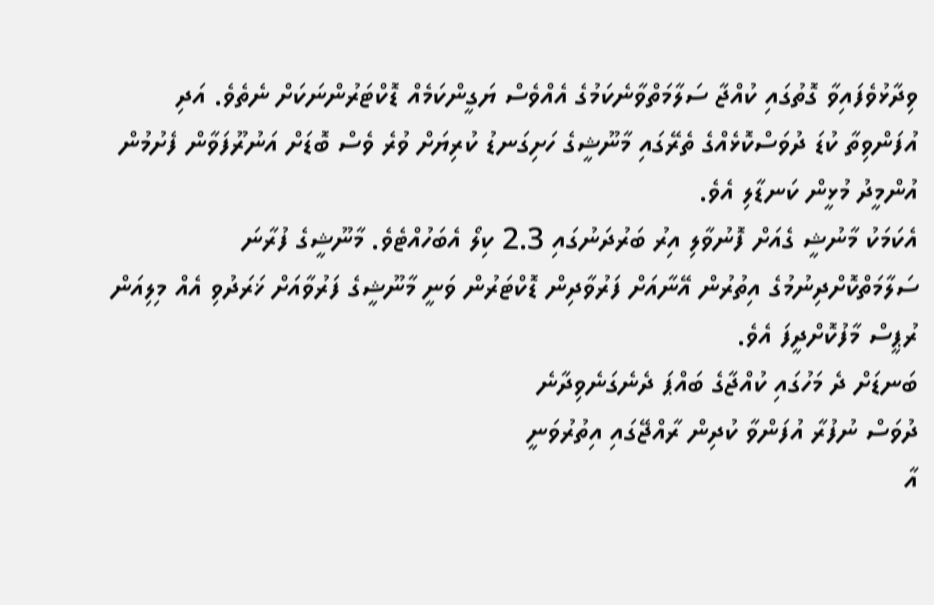ވިދާޅުވެފައިވާ ގޮތުގައި ކުއްޖާ ސަލާމަތްވާނެކަމުގެ އެއްވެސް ޔަގީންކަމެއް ޑޮކްޓަރުންނަކަށް ނެތެވެ. އަދި އުފަންވިތާ ކުޑަ ދުވަސްކޮޅެއްގެ ތެރޭގައި މާނޫޝީގެ ހަށިގަނޑު ކުރިޔަށް ވުރެ ވެސް ބޮޑަށް އަނުރޫފަވާން ފެށުމުން އުންމީދު މުޅީން ކަނޑާލި އެވެ.
އެކަމަކު މާނުޝީ ގެއަށް ފޮނުވާލި އިރު ބަރުދަނުގައި 2.3 ކިލޯ އެބަހުއްޓެވެ. މާނޫޝީގެ ފުރާނަ ސަލާމަތްކޮށްދިނުމުގެ އިތުރުން އޭނާއަށް ފަރުވާދިން ޑޮކްޓަރުން ވަނީ މާނޫޝީގެ ފަރުވާއަށް ޚަރަދުވި އެއް މިލިއަން ރުޕީސް މާފުކޮށްދީފަ އެވެ.
ބަނޑަށް ދެ މަހުގައި ކުއްޖާގެ ބައްޕަ ދެނެގަނެވިދާނެ
ދުވަސް ނުފުރާ އުފަންވާ ކުދިން ރާއްޖޭގައި އިތުރުވަނީ
އާ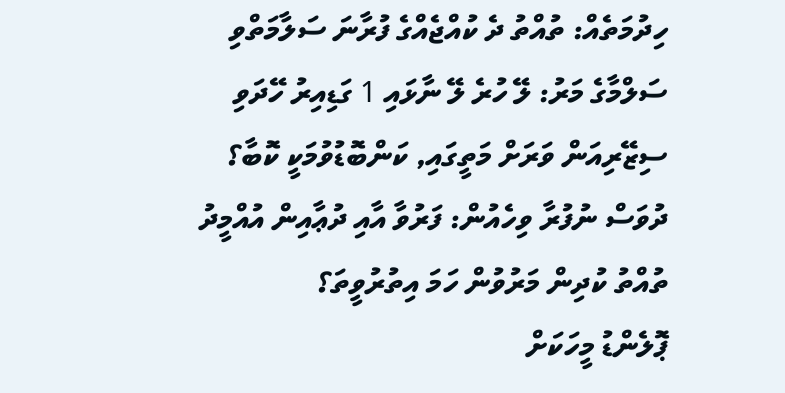ހިދުމަތެއް: ތުއްތު ދެ ކުއްޖެއްގެ ފުރާނަ ސަލާމަތްވި
ސަލްމާގެ މަރު: ލޭ ހުރެ ލޭ ނާޅައި 1 ގަޑިއިރު ހޭދަވި
ސިޒޭރިއަން ވަރަށް މަތީގައި, ކަންބޮޑުވުމަކީ ކޮބާ؟
ދުވަސް ނުފުރާ ވިހެއުން: ފަރުވާ އާއި ދުޢާއިން އުއްމީދު
ތުއްތު ކުދިން މަރުވުން ހަމަ އިތުރުވީތަ؟
ޕޮލެންޑު މީހަކަށް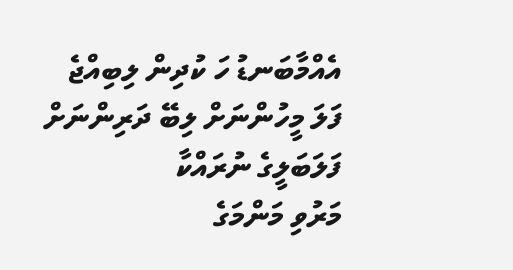އެއްމާބަނޑު ހަ ކުދިން ލިބިއްޖެ
ފަލަ މީހުންނަށް ލިބޭ ދަރިންނަށް ފަލަބަލީގެ ނުރައްކާ
މަރުވި މަންމަގެ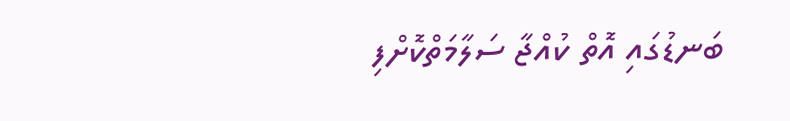ބަނޑުގައި އޮތް ކުއްޖާ ސަލާމަތްކޮށްފި